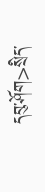དབུ་ཤོག>སྲིད་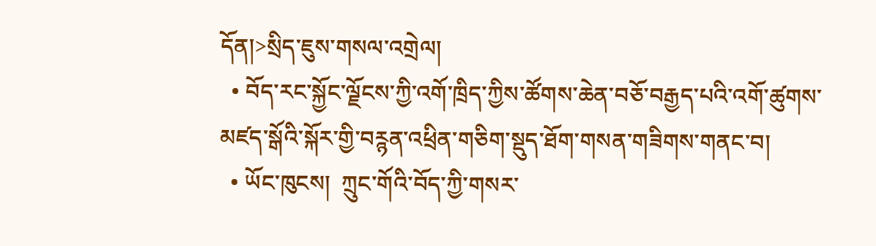དོན།>སྲིད་ཇུས་གསལ་འགྲེལ།
  • བོད་རང་སྐྱོང་ལྗོངས་ཀྱི་འགོ་ཁྲིད་ཀྱིས་ཚོགས་ཆེན་བཅོ་བརྒྱད་པའི་འགོ་ཚུགས་མཛད་སྒོའི་སྐོར་གྱི་བཪྙན་འཕྲིན་གཅིག་སྡུད་ཐོག་གསན་གཟིགས་གནང་བ།
  • ཡོང་ཁུངས།  ཀྲུང་གོའི་བོད་ཀྱི་གསར་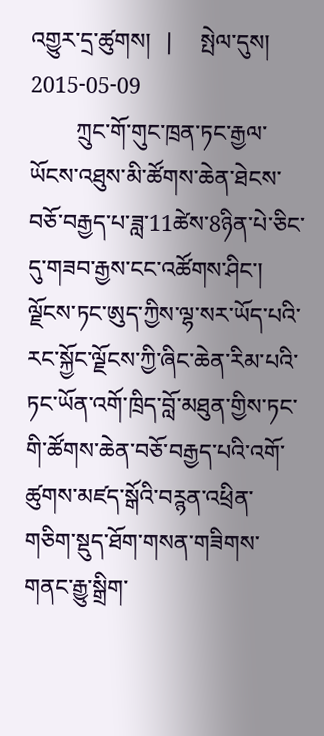འགྱུར་དྲ་ཚུགས།   |     སྤེལ་དུས།  2015-05-09
        ཀྲུང་གོ་གུང་ཁྲན་ཏང་རྒྱལ་ཡོངས་འཐུས་མི་ཚོགས་ཆེན་ཐེངས་བཅོ་བརྒྱད་པ་ཟླ་11ཚེས་8ཉིན་པེ་ཅིང་དུ་གཟབ་རྒྱས་ངང་འཚོགས་ཤིང་། ལྗོངས་ཏང་ཨུད་ཀྱིས་ལྷ་སར་ཡོད་པའི་རང་སྐྱོང་ལྗོངས་ཀྱི་ཞིང་ཆེན་རིམ་པའི་ཏང་ཡོན་འགོ་ཁྲིད་བློ་མཐུན་གྱིས་ཏང་གི་ཚོགས་ཆེན་བཅོ་བརྒྱད་པའི་འགོ་ཚུགས་མཛད་སྒོའི་བཪྙན་འཕྲིན་གཅིག་སྡུད་ཐོག་གསན་གཟིགས་གནང་རྒྱུ་སྒྲིག་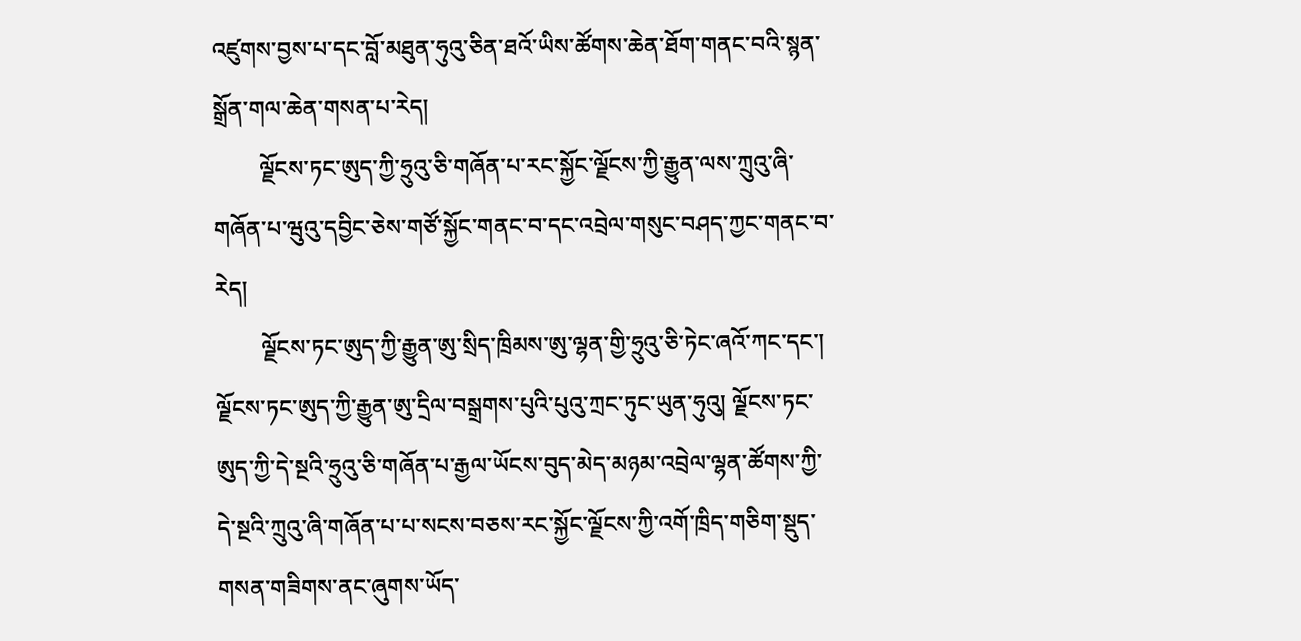འཛུགས་བྱས་པ་དང་བློ་མཐུན་ཧུའུ་ཅིན་ཐའོ་ཡིས་ཚོགས་ཆེན་ཐོག་གནང་བའི་སྙན་སྒྲོན་གལ་ཆེན་གསན་པ་རེད།
        ལྗོངས་ཏང་ཨུད་ཀྱི་ཧྲུའུ་ཅི་གཞོན་པ་རང་སྐྱོང་ལྗོངས་ཀྱི་རྒྱུན་ལས་ཀྲུའུ་ཞི་གཞོན་པ་ཝུའུ་དབྱིང་ཅེས་གཙོ་སྐྱོང་གནང་བ་དང་འབྲེལ་གསུང་བཤད་ཀྱང་གནང་བ་རེད།
        ལྗོངས་ཏང་ཨུད་ཀྱི་རྒྱུན་ཨུ་སྲིད་ཁྲིམས་ཨུ་ལྷན་གྱི་ཧྲུའུ་ཅི་ཏེང་ཞའོ་ཀང་དང་། ལྗོངས་ཏང་ཨུད་ཀྱི་རྒྱུན་ཨུ་དྲིལ་བསྒྲགས་པུའི་པུའུ་ཀྲང་ཏུང་ཡུན་ཧུའུ། ལྗོངས་ཏང་ཨུད་ཀྱི་དེ་སྔའི་ཧྲུའུ་ཅི་གཞོན་པ་རྒྱལ་ཡོངས་བུད་མེད་མཉམ་འབྲེལ་ལྷན་ཚོགས་ཀྱི་དེ་སྔའི་ཀྲུའུ་ཞི་གཞོན་པ་པ་སངས་བཅས་རང་སྐྱོང་ལྗོངས་ཀྱི་འགོ་ཁྲིད་གཅིག་སྡུད་གསན་གཟིགས་ནང་ཞུགས་ཡོད་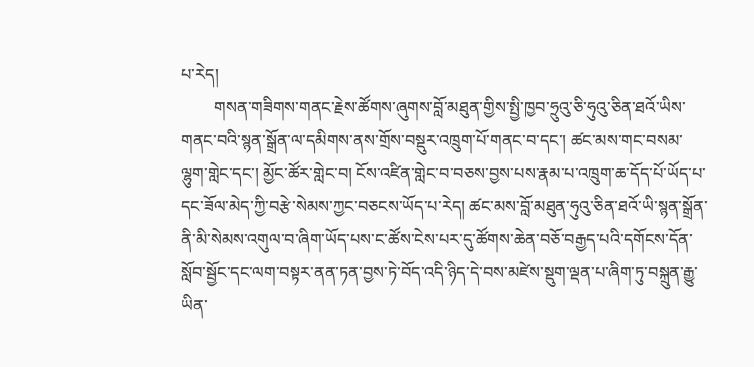པ་རེད།
        གསན་གཟིགས་གནང་རྗེས་ཚོགས་ཞུགས་བློ་མཐུན་གྱིས་སྤྱི་ཁྱབ་ཧྲུའུ་ཅི་ཧུའུ་ཅིན་ཐའོ་ཡིས་གནང་བའི་སྙན་སྒྲོན་ལ་དམིགས་ནས་གྲོས་བསྡུར་འཁྲུག་པོ་གནང་བ་དང་། ཚང་མས་གང་བསམ་ལྷུག་གླེང་དང་། མྱོང་ཚོར་གླེང་བ། ངོས་འཛིན་གླེང་བ་བཅས་བྱས་པས་རྣམ་པ་འཁྲུག་ཆ་དོད་པོ་ཡོད་པ་དང་ཟོལ་མེད་ཀྱི་བརྩེ་སེམས་ཀྱང་བཅངས་ཡོད་པ་རེད། ཚང་མས་བློ་མཐུན་ཧུའུ་ཅིན་ཐའོ་ཡི་སྙན་སྒྲོན་ནི་མི་སེམས་འགུལ་བ་ཞིག་ཡོད་པས་ང་ཚོས་ངེས་པར་དུ་ཚོགས་ཆེན་བཅོ་བརྒྱད་པའི་དགོངས་དོན་སློབ་སྦྱོང་དང་ལག་བསྟར་ནན་ཏན་བྱས་ཏེ་བོད་འདི་ཉིད་དེ་བས་མཛེས་སྡུག་ལྡན་པ་ཞིག་ཏུ་བསྐྲུན་རྒྱུ་ཡིན་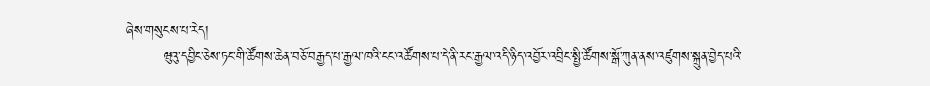ཞེས་གསུངས་པ་རེད།
        ཝུའུ་དབྱིང་ཅེས་ཏང་གི་ཚོགས་ཆེན་བཅོ་བརྒྱད་པ་རྒྱལ་ཁའི་ངང་འཚོགས་པ་དེ་ནི་རང་རྒྱལ་འདི་ཉིད་འབྱོར་འབྲིང་སྤྱི་ཚོགས་སྒོ་ཀུན་ནས་འཛུགས་སྐྲུན་བྱེད་པའི་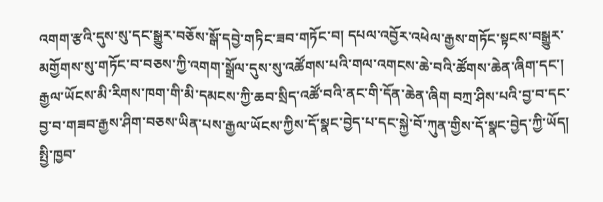འགག་རྩའི་དུས་སུ་དང་སྒྱུར་བཅོས་སྒོ་དབྱེ་གཏིང་ཟབ་གཏོང་བ། དཔལ་འབྱོར་འཕེལ་རྒྱས་གཏོང་སྟངས་བསྒྱུར་མགྱོགས་སུ་གཏོང་བ་བཅས་ཀྱི་འགག་སྒྲོལ་དུས་སུ་འཚོགས་པའི་གལ་འགངས་ཆེ་བའི་ཚོགས་ཆེན་ཞིག་དང་། རྒྱལ་ཡོངས་མི་རིགས་ཁག་གི་མི་དམངས་ཀྱི་ཆབ་སྲིད་འཚོ་བའི་ནང་གི་དོན་ཆེན་ཞིག བཀྲ་ཤིས་པའི་བྱ་བ་དང་བྱ་བ་གཟབ་རྒྱས་ཤིག་བཅས་ཡིན་པས་རྒྱལ་ཡོངས་ཀྱིས་དོ་སྣང་བྱེད་པ་དང་སྐྱེ་བོ་ཀུན་གྱིས་དོ་སྣང་བྱེད་ཀྱི་ཡོད། སྤྱི་ཁྱབ་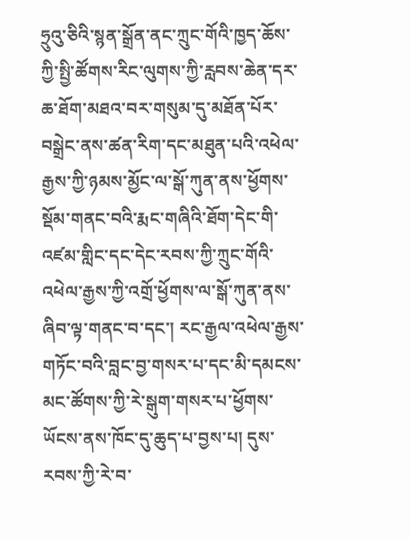ཧྲུའུ་ཅིའི་སྙན་སྒྲོན་ནང་ཀྲུང་གོའི་ཁྱད་ཆོས་ཀྱི་སྤྱི་ཚོགས་རིང་ལུགས་ཀྱི་རླབས་ཆེན་དར་ཆ་ཐོག་མཐའ་བར་གསུམ་དུ་མཐོན་པོར་བསྒྲེང་ནས་ཚན་རིག་དང་མཐུན་པའི་འཕེལ་རྒྱས་ཀྱི་ཉམས་མྱོང་ལ་སྒོ་ཀུན་ནས་ཕྱོགས་སྡོམ་གནང་བའི་རྨང་གཞིའི་ཐོག་དེང་གི་འཛམ་གླིང་དང་དེང་རབས་ཀྱི་ཀྲུང་གོའི་འཕེལ་རྒྱས་ཀྱི་འགྲོ་ཕྱོགས་ལ་སྒོ་ཀུན་ནས་ཞིབ་ལྟ་གནང་བ་དང་། རང་རྒྱལ་འཕེལ་རྒྱས་གཏོང་བའི་བླང་བྱ་གསར་པ་དང་མི་དམངས་མང་ཚོགས་ཀྱི་རེ་སྒུག་གསར་པ་ཕྱོགས་ཡོངས་ནས་ཁོང་དུ་ཆུད་པ་བྱས་པ། དུས་རབས་ཀྱི་རེ་བ་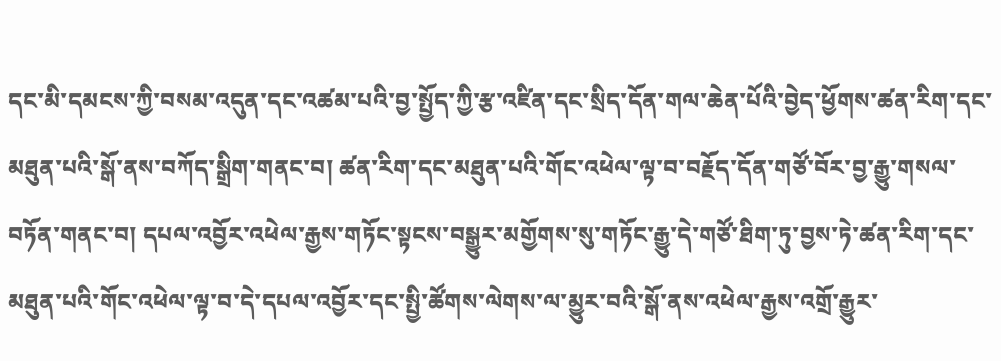དང་མི་དམངས་ཀྱི་བསམ་འདུན་དང་འཚམ་པའི་བྱ་སྤྱོད་ཀྱི་རྩ་འཛིན་དང་སྲིད་དོན་གལ་ཆེན་པོའི་བྱེད་ཕྱོགས་ཚན་རིག་དང་མཐུན་པའི་སྒོ་ནས་བཀོད་སྒྲིག་གནང་བ། ཚན་རིག་དང་མཐུན་པའི་གོང་འཕེལ་ལྟ་བ་བརྗོད་དོན་གཙོ་བོར་བྱ་རྒྱུ་གསལ་བཏོན་གནང་བ། དཔལ་འབྱོར་འཕེལ་རྒྱས་གཏོང་སྟངས་བསྒྱུར་མགྱོགས་སུ་གཏོང་རྒྱུ་དེ་གཙོ་ཐིག་ཏུ་བྱས་ཏེ་ཚན་རིག་དང་མཐུན་པའི་གོང་འཕེལ་ལྟ་བ་དེ་དཔལ་འབྱོར་དང་སྤྱི་ཚོགས་ལེགས་ལ་མྱུར་བའི་སྒོ་ནས་འཕེལ་རྒྱས་འགྲོ་རྒྱུར་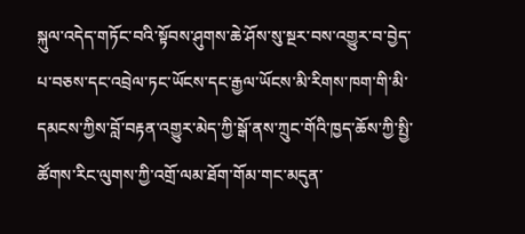སྐུལ་འདེད་གཏོང་བའི་སྟོབས་ཤུགས་ཆེ་ཤོས་སུ་སྔར་བས་འགྱུར་བ་བྱེད་པ་བཅས་དང་འབྲེལ་ཏང་ཡོངས་དང་རྒྱལ་ཡོངས་མི་རིགས་ཁག་གི་མི་དམངས་ཀྱིས་བློ་བརྟན་འགྱུར་མེད་ཀྱི་སྒོ་ནས་ཀྲུང་གོའི་ཁྱད་ཆོས་ཀྱི་སྤྱི་ཚོགས་རིང་ལུགས་ཀྱི་འགྲོ་ལམ་ཐོག་གོམ་གང་མདུན་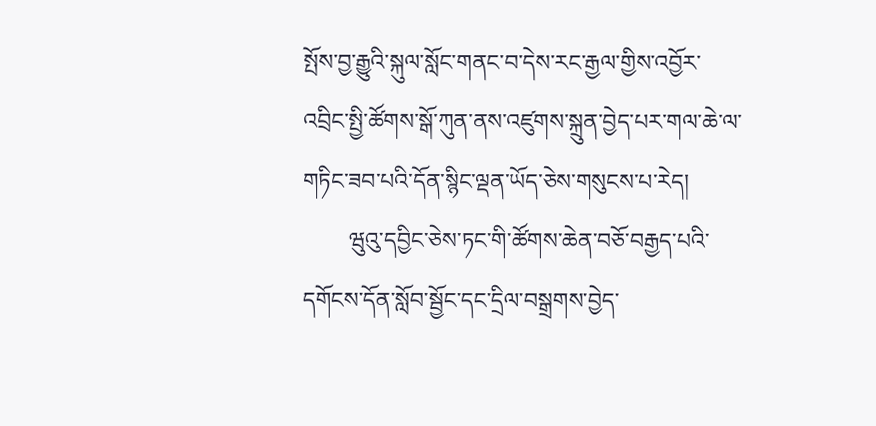སྤོས་བྱ་རྒྱུའི་སྐུལ་སློང་གནང་བ་དེས་རང་རྒྱལ་གྱིས་འབྱོར་འབྲིང་སྤྱི་ཚོགས་སྒོ་ཀུན་ནས་འཛུགས་སྐྲུན་བྱེད་པར་གལ་ཆེ་ལ་གཏིང་ཟབ་པའི་དོན་སྙིང་ལྡན་ཡོད་ཅེས་གསུངས་པ་རེད།
        ཝུའུ་དབྱིང་ཅེས་ཏང་གི་ཚོགས་ཆེན་བཅོ་བརྒྱད་པའི་དགོངས་དོན་སློབ་སྦྱོང་དང་དྲིལ་བསྒྲགས་བྱེད་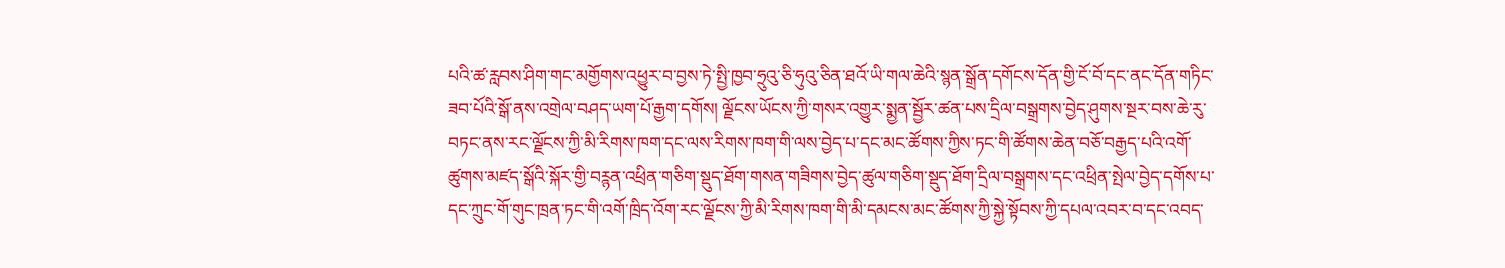པའི་ཚ་རླབས་ཤིག་གང་མགྱོགས་འཕྱུར་བ་བྱས་ཏེ་སྤྱི་ཁྱབ་ཧྲུའུ་ཅི་ཧུའུ་ཅིན་ཐའོ་ཡི་གལ་ཆེའི་སྙན་སྒྲོན་དགོངས་དོན་གྱི་ངོ་བོ་དང་ནང་དོན་གཏིང་ཟབ་པོའི་སྒོ་ནས་འགྲེལ་བཤད་ཡག་པོ་རྒྱག་དགོས། ལྗོངས་ཡོངས་ཀྱི་གསར་འགྱུར་སྨྱན་སྦྱོར་ཚན་པས་དྲིལ་བསྒྲགས་བྱེད་ཤུགས་སྔར་བས་ཆེ་རུ་བཏང་ནས་རང་ལྗོངས་ཀྱི་མི་རིགས་ཁག་དང་ལས་རིགས་ཁག་གི་ལས་བྱེད་པ་དང་མང་ཚོགས་ཀྱིས་ཏང་གི་ཚོགས་ཆེན་བཅོ་བརྒྱད་པའི་འགོ་ཚུགས་མཛད་སྒོའི་སྐོར་གྱི་བཪྙན་འཕྲིན་གཅིག་སྡུད་ཐོག་གསན་གཟིགས་བྱེད་ཚུལ་གཅིག་སྡུད་ཐོག་དྲིལ་བསྒྲགས་དང་འཕྲིན་སྤེལ་བྱེད་དགོས་པ་དང་ཀྲུང་གོ་གུང་ཁྲན་ཏང་གི་འགོ་ཁྲིད་འོག་རང་ལྗོངས་ཀྱི་མི་རིགས་ཁག་གི་མི་དམངས་མང་ཚོགས་ཀྱི་སྐྱེ་སྟོབས་ཀྱི་དཔལ་འབར་བ་དང་འབད་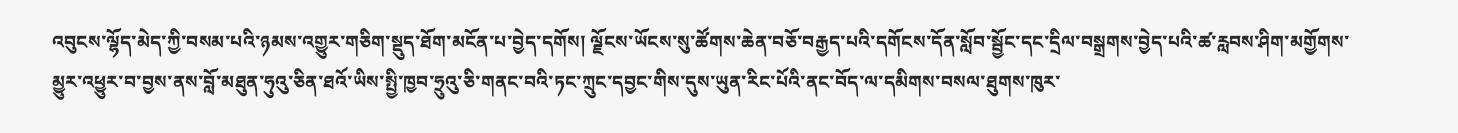འབུངས་ལྷོད་མེད་ཀྱི་བསམ་པའི་ཉམས་འགྱུར་གཅིག་སྡུད་ཐོག་མངོན་པ་བྱེད་དགོས། ལྗོངས་ཡོངས་སུ་ཚོགས་ཆེན་བཅོ་བརྒྱད་པའི་དགོངས་དོན་སློབ་སྦྱོང་དང་དྲིལ་བསྒྲགས་བྱེད་པའི་ཚ་རླབས་ཤིག་མགྱོགས་མྱུར་འཕྱུར་བ་བྱས་ནས་བློ་མཐུན་ཧུའུ་ཅིན་ཐའོ་ཡིས་སྤྱི་ཁྱབ་ཧྲུའུ་ཅི་གནང་བའི་ཏང་ཀྲུང་དབྱང་གིས་དུས་ཡུན་རིང་པོའི་ནང་བོད་ལ་དམིགས་བསལ་ཐུགས་ཁུར་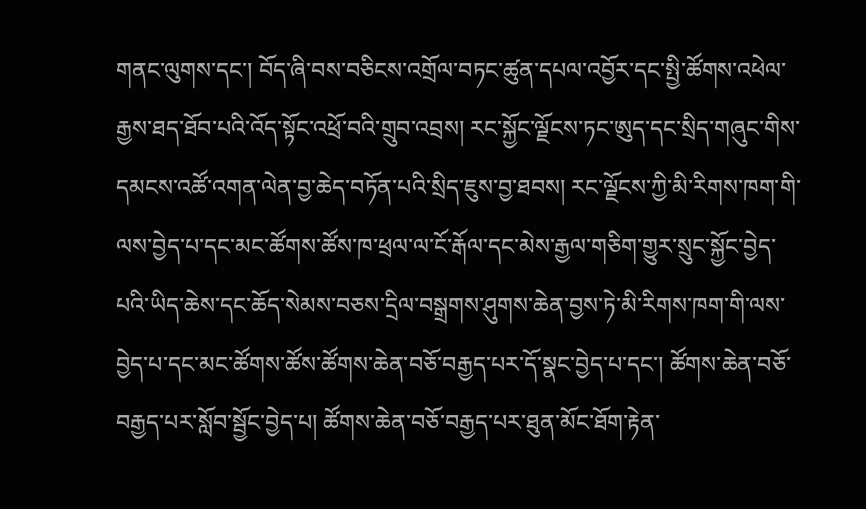གནང་ལུགས་དང་། བོད་ཞི་བས་བཅིངས་འགྲོལ་བཏང་ཚུན་དཔལ་འབྱོར་དང་སྤྱི་ཚོགས་འཕེལ་རྒྱས་ཐད་ཐོབ་པའི་འོད་སྟོང་འཕྲོ་བའི་གྲུབ་འབྲས། རང་སྐྱོང་ལྗོངས་ཏང་ཨུད་དང་སྲིད་གཞུང་གིས་དམངས་འཚོ་འགན་ལེན་བྱ་ཆེད་བཏོན་པའི་སྲིད་ཇུས་བྱ་ཐབས། རང་ལྗོངས་ཀྱི་མི་རིགས་ཁག་གི་ལས་བྱེད་པ་དང་མང་ཚོགས་ཚོས་ཁ་ཕྲལ་ལ་ངོ་རྒོལ་དང་མེས་རྒྱལ་གཅིག་གྱུར་སྲུང་སྐྱོང་བྱེད་པའི་ཡིད་ཆེས་དང་ཆོད་སེམས་བཅས་དྲིལ་བསྒྲགས་ཤུགས་ཆེན་བྱས་ཏེ་མི་རིགས་ཁག་གི་ལས་བྱེད་པ་དང་མང་ཚོགས་ཚོས་ཚོགས་ཆེན་བཅོ་བརྒྱད་པར་དོ་སྣང་བྱེད་པ་དང་། ཚོགས་ཆེན་བཅོ་བརྒྱད་པར་སློབ་སྦྱོང་བྱེད་པ། ཚོགས་ཆེན་བཅོ་བརྒྱད་པར་ཐུན་མོང་ཐོག་རྟེན་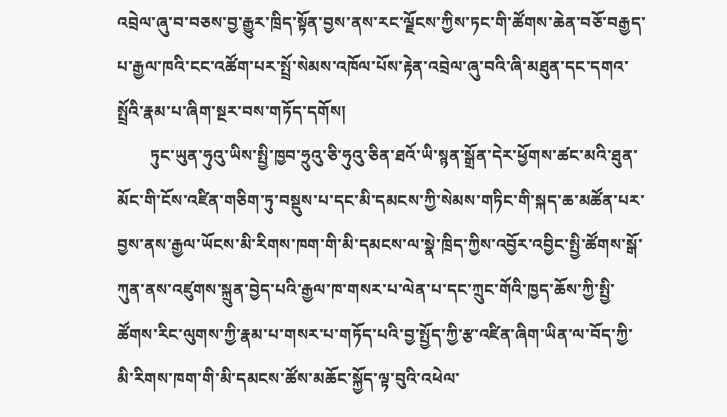འབྲེལ་ཞུ་བ་བཅས་བྱ་རྒྱུར་ཁྲིད་སྟོན་བྱས་ནས་རང་ལྗོངས་ཀྱིས་ཏང་གི་ཚོགས་ཆེན་བཅོ་བརྒྱད་པ་རྒྱལ་ཁའི་ངང་འཚོག་པར་སྤྲོ་སེམས་འཁོལ་པོས་རྟེན་འབྲེལ་ཞུ་བའི་ཞི་མཐུན་དང་དགའ་སྤྲོའི་རྣམ་པ་ཞིག་སྔར་བས་གཏོད་དགོས།
        ཏུང་ཡུན་ཧུའུ་ཡིས་སྤྱི་ཁྱབ་ཧྲུའུ་ཅི་ཧུའུ་ཅིན་ཐའོ་ཡི་སྙན་སྒྲོན་དེར་ཕྱོགས་ཚང་མའི་ཐུན་མོང་གི་ངོས་འཛིན་གཅིག་ཏུ་བསྡུས་པ་དང་མི་དམངས་ཀྱི་སེམས་གཏིང་གི་སྐད་ཆ་མཚོན་པར་བྱས་ནས་རྒྱལ་ཡོངས་མི་རིགས་ཁག་གི་མི་དམངས་ལ་སྣེ་ཁྲིད་ཀྱིས་འབྱོར་འབྱིང་སྤྱི་ཚོགས་སྒོ་ཀུན་ནས་འཛུགས་སྐྲུན་བྱེད་པའི་རྒྱལ་ཁ་གསར་པ་ལེན་པ་དང་ཀྲུང་གོའི་ཁྱད་ཆོས་ཀྱི་སྤྱི་ཚོགས་རིང་ལུགས་ཀྱི་རྣམ་པ་གསར་པ་གཏོད་པའི་བྱ་སྤྱོད་ཀྱི་རྩ་འཛིན་ཞིག་ཡིན་ལ་བོད་ཀྱི་མི་རིགས་ཁག་གི་མི་དམངས་ཚོས་མཆོང་སྐྱོད་ལྟ་བུའི་འཕེལ་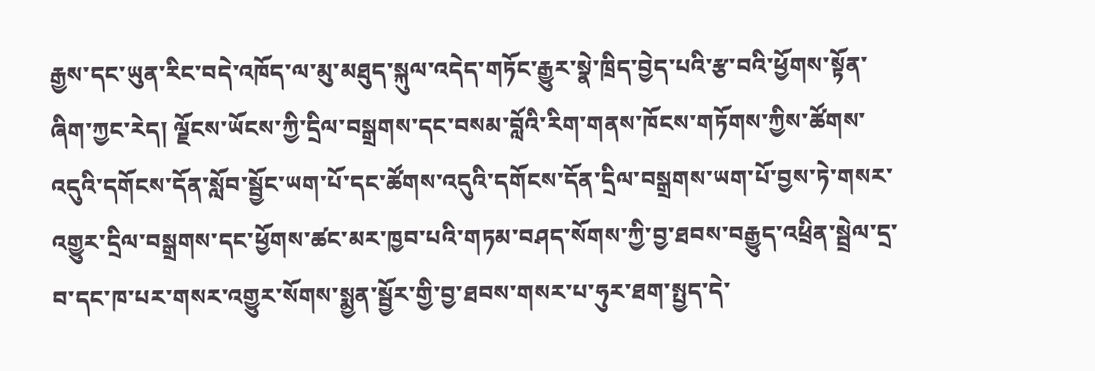རྒྱས་དང་ཡུན་རིང་བདེ་འཁོད་ལ་མུ་མཐུད་སྐུལ་འདེད་གཏོང་རྒྱུར་སྣེ་ཁྲིད་བྱེད་པའི་རྩ་བའི་ཕྱོགས་སྟོན་ཞིག་ཀྱང་རེད། ལྗོངས་ཡོངས་ཀྱི་དྲིལ་བསྒྲགས་དང་བསམ་བློའི་རིག་གནས་ཁོངས་གཏོགས་ཀྱིས་ཚོགས་འདུའི་དགོངས་དོན་སློབ་སྦྱོང་ཡག་པོ་དང་ཚོགས་འདུའི་དགོངས་དོན་དྲིལ་བསྒྲགས་ཡག་པོ་བྱས་ཏེ་གསར་འགྱུར་དྲིལ་བསྒྲགས་དང་ཕྱོགས་ཚང་མར་ཁྱབ་པའི་གཏམ་བཤད་སོགས་ཀྱི་བྱ་ཐབས་བརྒྱུད་འཕྲིན་སྦྲེལ་དྲ་བ་དང་ཁ་པར་གསར་འགྱུར་སོགས་སྨྱན་སྦྱོར་གྱི་བྱ་ཐབས་གསར་པ་ཧུར་ཐག་སྤྱད་དེ་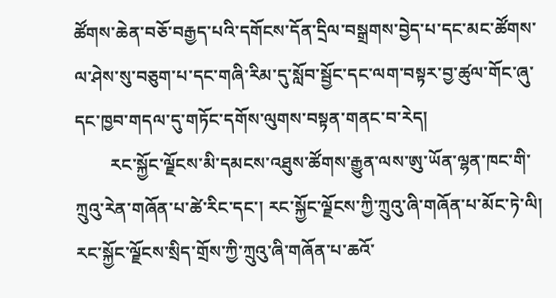ཚོགས་ཆེན་བཅོ་བརྒྱད་པའི་དགོངས་དོན་དྲིལ་བསྒྲགས་བྱེད་པ་དང་མང་ཚོགས་ལ་ཤེས་སུ་བཅུག་པ་དང་གཞི་རིམ་དུ་སློབ་སྦྱོང་དང་ལག་བསྟར་བྱ་ཚུལ་གོང་ཞུ་དང་ཁྱབ་གདལ་དུ་གཏོང་དགོས་ལུགས་བསྟན་གནང་བ་རེད།
        རང་སྐྱོང་ལྗོངས་མི་དམངས་འཐུས་ཚོགས་རྒྱུན་ལས་ཨུ་ཡོན་ལྷན་ཁང་གི་ཀྲུའུ་རེན་གཞོན་པ་ཚེ་རིང་དང་། རང་སྐྱོང་ལྗོངས་ཀྱི་ཀྲུའུ་ཞི་གཞོན་པ་མོང་ཏེ་ལི། རང་སྐྱོང་ལྗོངས་སྲིད་གྲོས་ཀྱི་ཀྲུའུ་ཞི་གཞོན་པ་ཆའོ་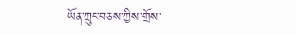ཡོན་ཀྲུང་བཅས་ཀྱིས་གྲོས་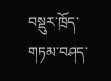བསྡུར་ཁྲོད་གཏམ་བཤད་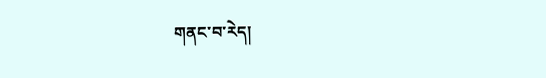གནང་བ་རེད།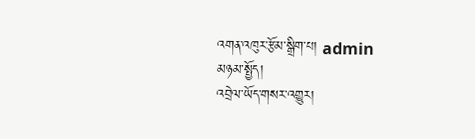འགན་འཁུར་རྩོམ་སྒྲིག་པ། admin
མཉམ་སྤྱོད།
འབྲེལ་ཡོད་གསར་འགྱུར།